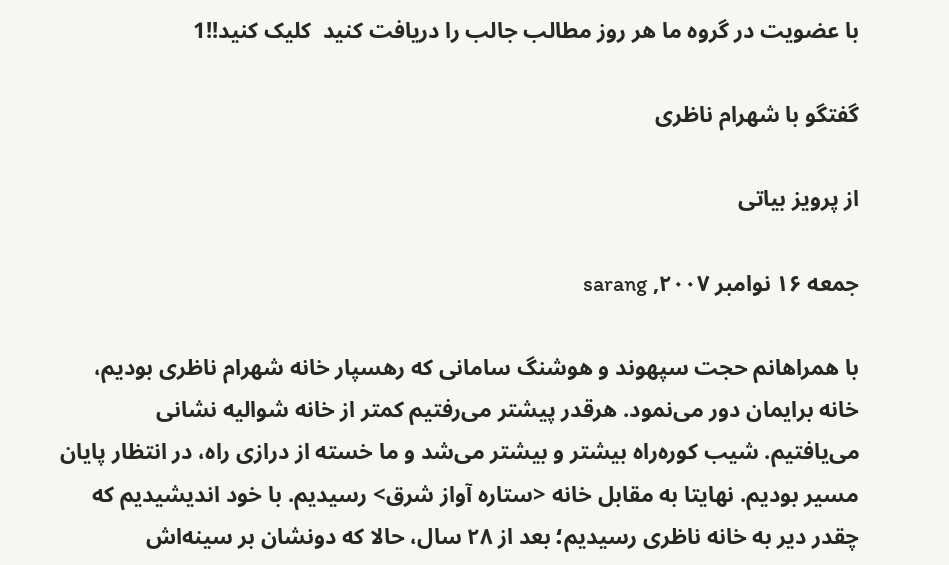با عضویت در گروه ما هر روز مطالب جالب را دریافت کنید  کلیک کنید!!1

گفتگو با شهرام ناظری

از پرویز بیاتی

جمعه ۱۶ نوامبر ۲۰۰۷, sarang

با همراهانم حجت سپهوند و هوشنگ سامانی که رهسپار خانه شهرام ناظری بودیم، خانه برایمان دور می‌نمود. هرقدر پیشتر می‌رفتیم کمتر از خانه شوالیه نشانی می‌یافتیم. شیب کوره‌راه بیشتر و بیشتر می‌شد و ما خسته از درازی راه، در انتظار پایان مسیر بودیم. نهایتا به مقابل خانه <ستاره آواز شرق> رسیدیم. با خود اندیشیدیم که چقدر دیر به خانه ناظری رسیدیم؛ بعد از ۲۸ سال، حالا‌ که دونشان بر سینه‌اش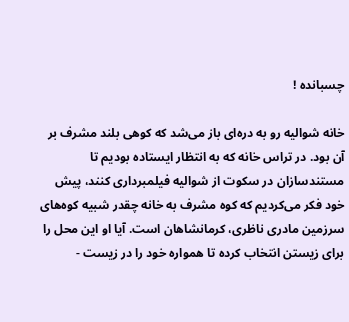چسبانده !

خانه شوالیه رو به دره‌ای باز می‌شد که کوهی بلند مشرف بر آن بود. در تراس خانه که به انتظار ایستاده بودیم تا مستندسازان در سکوت از شوالیه فیلمبرداری کنند، پیش خود فکر می‌کردیم که کوه مشرف به خانه چقدر شبیه کوه‌های سرزمین مادری ناظری، کرمانشاهان است. آیا او این محل را برای زیستن انتخاب کرده تا همواره خود را در زیست -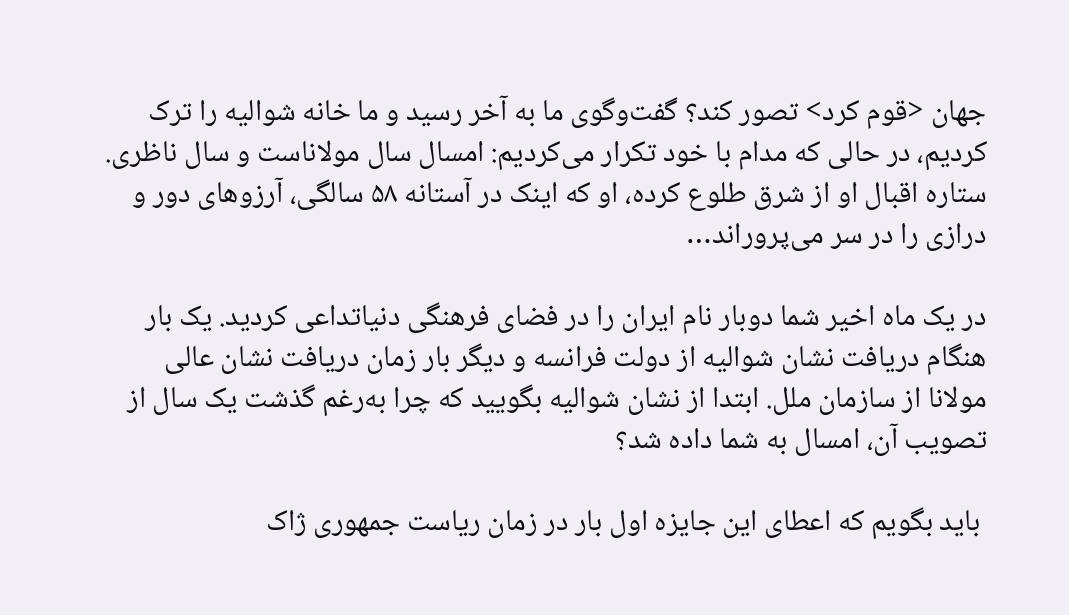جهان <قوم کرد> تصور کند؟ گفت‌و‌گوی ما به آخر رسید و ما خانه شوالیه را ترک کردیم، در حالی که مدام با خود تکرار می‌کردیم: امسال سال مولا‌ناست و سال ناظری. ستاره اقبال او از شرق طلوع کرده، او که اینک در آستانه ۵۸ سالگی، آرزو‌های دور و درازی را در سر می‌پروراند…

در یک ماه اخیر شما دوبار نام ایران را در فضای فرهنگی دنیاتداعی کردید. یک بار هنگام دریافت نشان شوالیه از دولت فرانسه و دیگر بار زمان دریافت نشان عالی مولا‌نا از سازمان ملل. ابتدا از نشان شوالیه بگویید که چرا به‌رغم گذشت یک سال از تصویب آن، امسال به شما داده شد؟

 باید بگویم که اعطای این جایزه اول بار در زمان ریاست جمهوری ژاک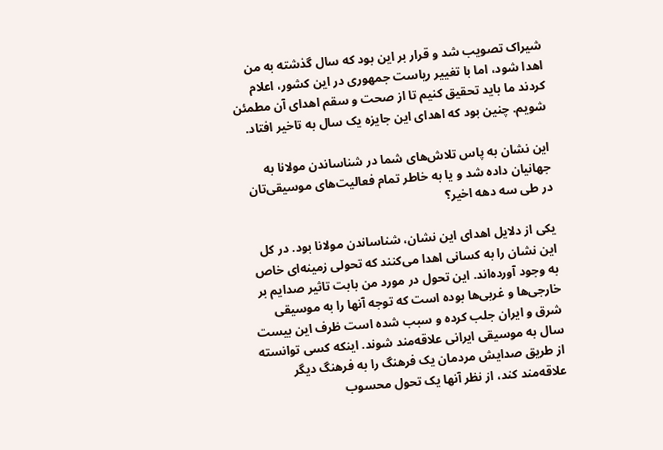شیراک تصویب شد و قرار بر این بود که سال گذشته به من اهدا شود، اما با تغییر ریاست جمهوری در این کشور، اعلا‌م کردند ما باید تحقیق کنیم تا از صحت و سقم اهدای آن مطمئن شویم. چنین بود که اهدای این جایزه یک سال به تاخیر افتاد.

این نشان به پاس تلا‌ش‌های شما در شناساندن مولا‌نا به جهانیان داده شد و یا به خاطر تمام فعالیت‌های موسیقی‌تان در طی سه دهه اخیر؟

یکی از دلا‌یل اهدای این نشان، شناساندن مولا‌نا بود. در کل این نشان را به کسانی اهدا می‌کنند که تحولی زمینه‌ای خاص به وجود آورده‌اند. این تحول در مورد من بابت تاثیر صدایم بر خارجی‌ها و غربی‌ها بوده است که توجه آنها را به موسیقی شرق و ایران جلب کرده و سبب شده است ظرف این بیست سال به موسیقی ایرانی علا‌قه‌مند شوند. اینکه کسی توانسته از طریق صدایش مردمان یک فرهنگ را به فرهنگ دیگر علا‌قه‌مند کند، از نظر آنها یک تحول محسوب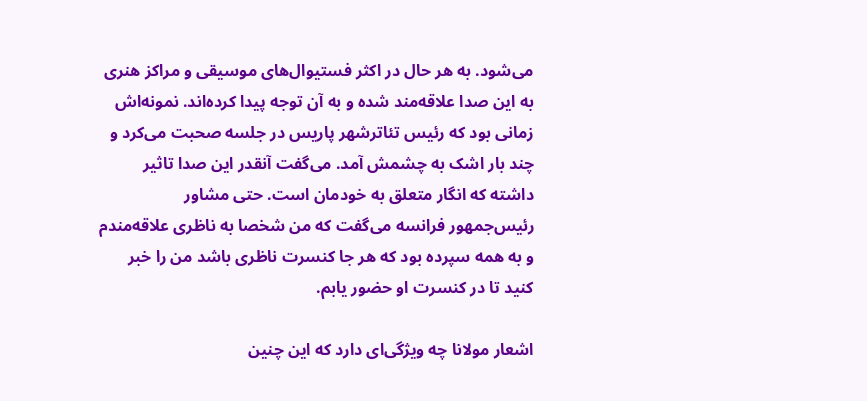می‌شود. به هر حال در اکثر فستیوال‌های موسیقی و مراکز هنری به این صدا علا‌قه‌مند شده و به آن توجه پیدا کرده‌اند. نمونه‌اش زمانی بود که رئیس تئاترشهر پاریس در جلسه صحبت می‌کرد و چند بار اشک به چشمش آمد. می‌گفت آنقدر این صدا تاثیر داشته که انگار متعلق به خودمان است. حتی مشاور رئیس‌جمهور فرانسه می‌گفت که من شخصا به ناظری علا‌قه‌مندم و به همه سپرده بود که هر جا کنسرت ناظری باشد من را خبر کنید تا در کنسرت او حضور یابم.

اشعار مولا‌نا چه ویژگی‌ای دارد که این چنین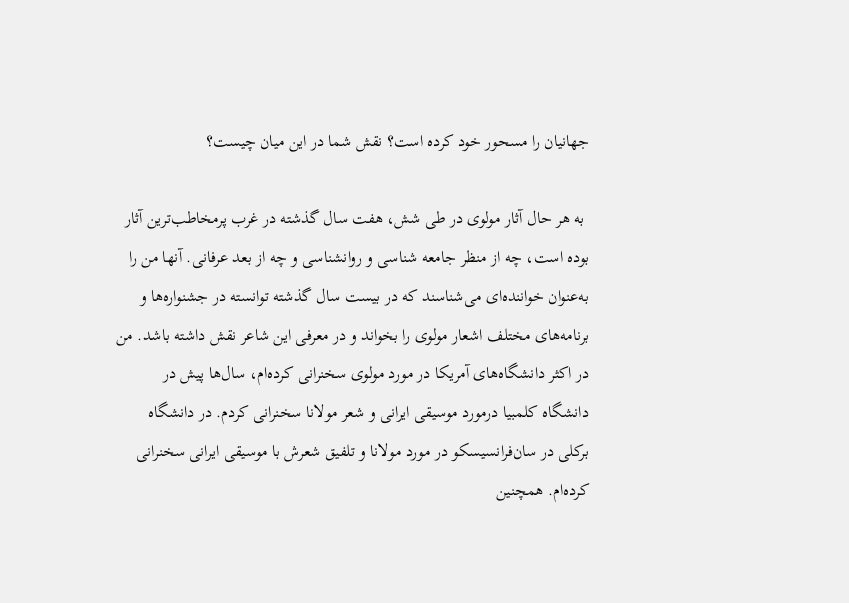جهانیان را مسحور خود کرده است؟ نقش شما در این میان چیست؟ ‌

 به هر حال آثار مولوی در طی شش، هفت سال گذشته در غرب پرمخاطب‌ترین آثار بوده است، چه از منظر جامعه شناسی و روانشناسی و چه از بعد عرفانی. آنها من را به‌عنوان خواننده‌ای می‌شناسند که در بیست سال گذشته توانسته در جشنواره‌ها و برنامه‌های مختلف اشعار مولوی را بخواند و در معرفی این شاعر نقش داشته باشد. من در اکثر دانشگاه‌های آمریکا در مورد مولوی سخنرانی کرده‌ام، سال‌ها پیش در دانشگاه کلمبیا درمورد موسیقی ایرانی و شعر مولا‌نا سخنرانی کردم. در دانشگاه برکلی در سان‌فرانسیسکو در مورد مولا‌نا و تلفیق شعرش با موسیقی ایرانی سخنرانی کرده‌ام. همچنین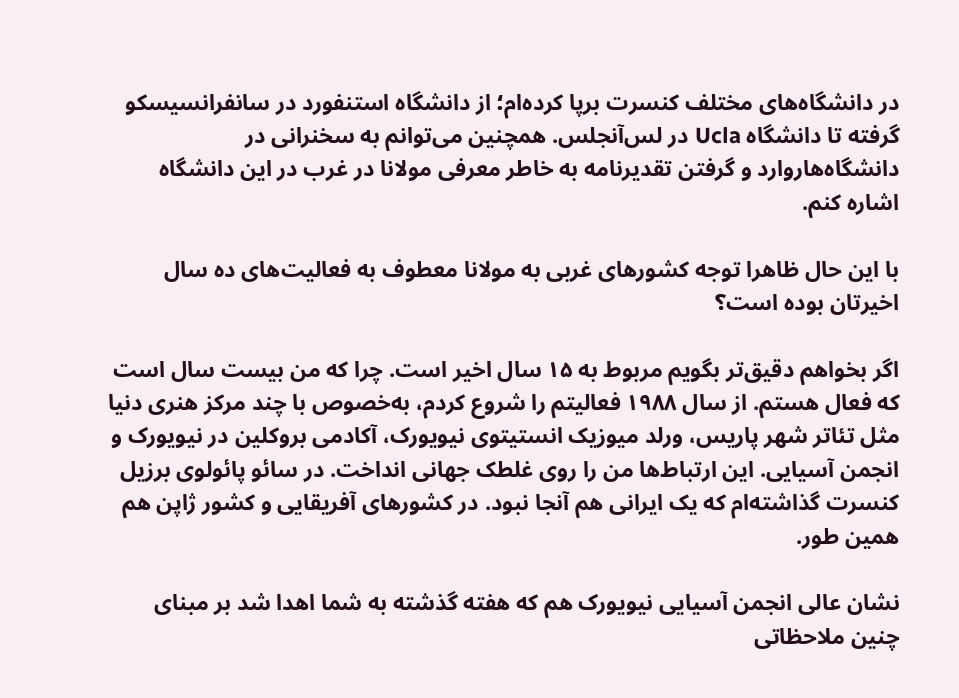در دانشگاه‌های مختلف کنسرت برپا کرده‌ام؛ از دانشگاه استنفورد در سانفرانسیسکو گرفته تا دانشگاه ‌Ucla در لس‌آنجلس. همچنین می‌توانم به سخنرانی در دانشگاه‌هاروارد و گرفتن تقدیرنامه به خاطر معرفی مولا‌نا در غرب در این دانشگاه اشاره کنم.

با این حال ظاهرا توجه کشورهای غربی به مولا‌نا معطوف به فعالیت‌های ده سال اخیرتان بوده است؟

اگر بخواهم دقیق‌تر بگویم مربوط به ۱۵ سال اخیر است. چرا که من بیست سال است که فعال هستم. از سال ۱۹۸۸ فعالیتم را شروع کردم، به‌خصوص با چند مرکز هنری دنیا مثل تئاتر شهر پاریس، ورلد میوزیک انستیتوی نیویورک، آکادمی بروکلین در نیویورک و انجمن آسیایی. این ارتباط‌ها من را روی غلطک جهانی انداخت. در سائو پائولوی برزیل کنسرت گذاشته‌ام که یک ایرانی هم آنجا نبود. در کشورهای آفریقایی و کشور ژاپن هم همین طور.

نشان عالی انجمن آسیایی نیویورک هم که هفته گذشته به شما اهدا شد بر مبنای چنین ملا‌حظاتی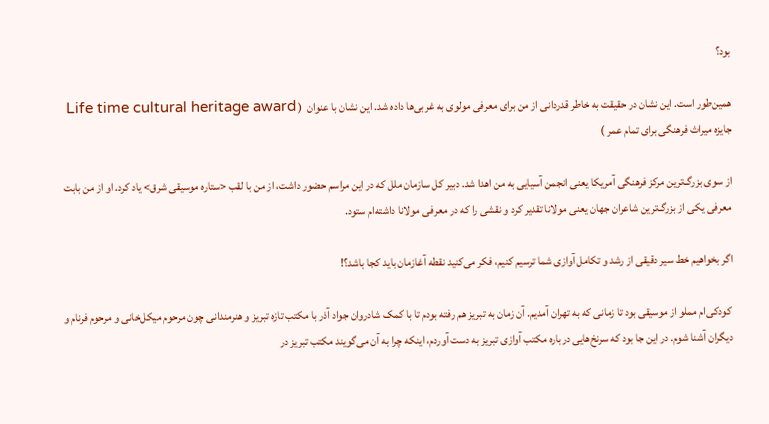بود؟

همین‌طور است. این نشان در حقیقت به خاطر قدردانی از من برای معرفی مولوی به غربی‌ها داده شد. این نشان با عنوان ‌ ( Life time cultural heritage award جایزه میراث فرهنگی برای تمام عمر )

از سوی بزرگ‌ترین مرکز فرهنگی آمریکا یعنی انجمن آسیایی به من اهدا شد. دبیر کل سازمان ملل که در این مراسم حضور داشت، از من با لقب <ستاره موسیقی شرق> یاد کرد. او از من بابت معرفی یکی از بزرگ‌ترین شاعران جهان یعنی مولا‌نا تقدیر کرد و نقشی را که در معرفی مولا‌نا داشته‌ام ستود.

اگر بخواهیم خط سیر دقیقی از رشد و تکامل آوازی شما ترسیم کنیم، فکر می‌کنید نقطه آغازمان باید کجا باشد؟!

 کودکی‌ام مملو از موسیقی بود تا زمانی که به تهران آمدیم. آن زمان به تبریز هم رفته بودم تا با کمک شادروان جواد آذر با مکتب تازه تبریز و هنرمندانی چون مرحوم میکل‌خانی و مرحوم فرنام و دیگران آشنا شوم. در این جا بود که سرنخ‌هایی درباره مکتب آوازی تبریز به دست آوردم، اینکه چرا به آن می‌گویند مکتب تبریز در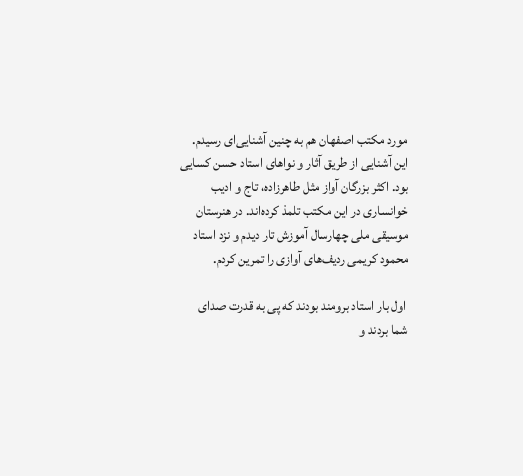مورد مکتب اصفهان هم به چنین آشنایی‌ای رسیدم. این آشنایی از طریق آثار و نواهای استاد حسن کسایی بود. اکثر بزرگان آواز مثل طاهرزاده، تاج و ادیب خوانساری در این مکتب تلمذ کرده‌اند. در هنرستان موسیقی ملی چهارسال آموزش تار دیدم و نزد استاد محمود کریمی ردیف‌های آوازی را تمرین کردم.

 اول بار استاد برومند بودند که پی به قدرت صدای شما بردند و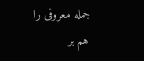جمله معروفی را هم بر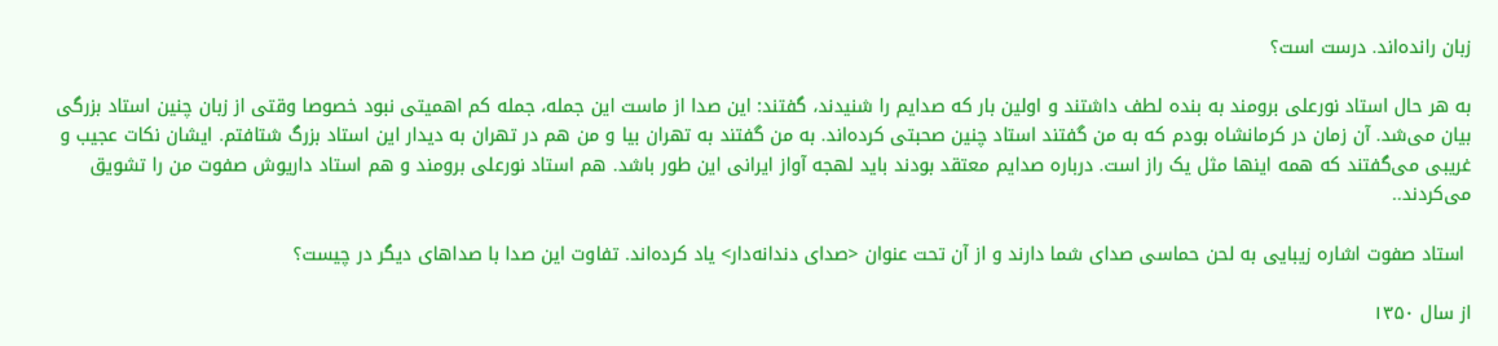زبان رانده‌اند. درست است؟

به هر حال استاد نورعلی برومند به بنده لطف داشتند و اولین بار که صدایم را شنیدند، گفتند: این صدا از ماست این جمله، جمله کم اهمیتی نبود خصوصا وقتی از زبان چنین استاد بزرگی بیان می‌شد. آن زمان در کرمانشاه بودم که به من گفتند استاد چنین صحبتی کرده‌اند. به من گفتند به تهران بیا و من هم در تهران به دیدار این استاد بزرگ شتافتم. ایشان نکات عجیب و غریبی می‌گفتند که همه اینها مثل یک راز است. درباره صدایم معتقد بودند باید لهجه آواز ایرانی این طور باشد. هم استاد نورعلی برومند و هم استاد داریوش صفوت من را تشویق می‌کردند..

 استاد صفوت اشاره زیبایی به لحن حماسی صدای شما دارند و از آن تحت عنوان <صدای دندانه‌دار> یاد کرده‌اند. تفاوت این صدا با صداهای دیگر در چیست؟

از سال ۱۳۵۰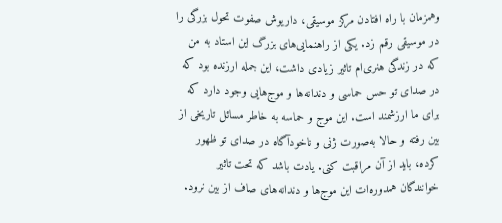وهمزمان با راه افتادن مرکز موسیقی، داریوش صفوت تحول بزرگی را در موسیقی رقم زد. یکی از راهنمایی‌های بزرگ این استاد به من که در زندگی هنری‌ام تاثیر زیادی داشت، این جمله ارزنده بود که در صدای تو حس حماسی و دندانه‌ها و موج‌هایی وجود دارد که برای ما ارزشمند است. این موج و حماسه به خاطر مسائل تاریخی از بین رفته و حالا‌ به‌صورت ژنی و ناخودآگاه در صدای تو ظهور کرده، باید از آن مراقبت کنی. یادت باشد که تحت تاثیر خوانندگان همدوره‌ات این موج‌ها و دندانه‌های صاف از بین نرود.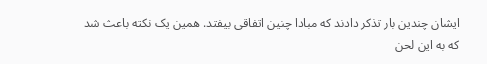ایشان چندین بار تذکر دادند که مبادا چنین اتفاقی بیفتد. همین یک نکته باعث شد که به این لحن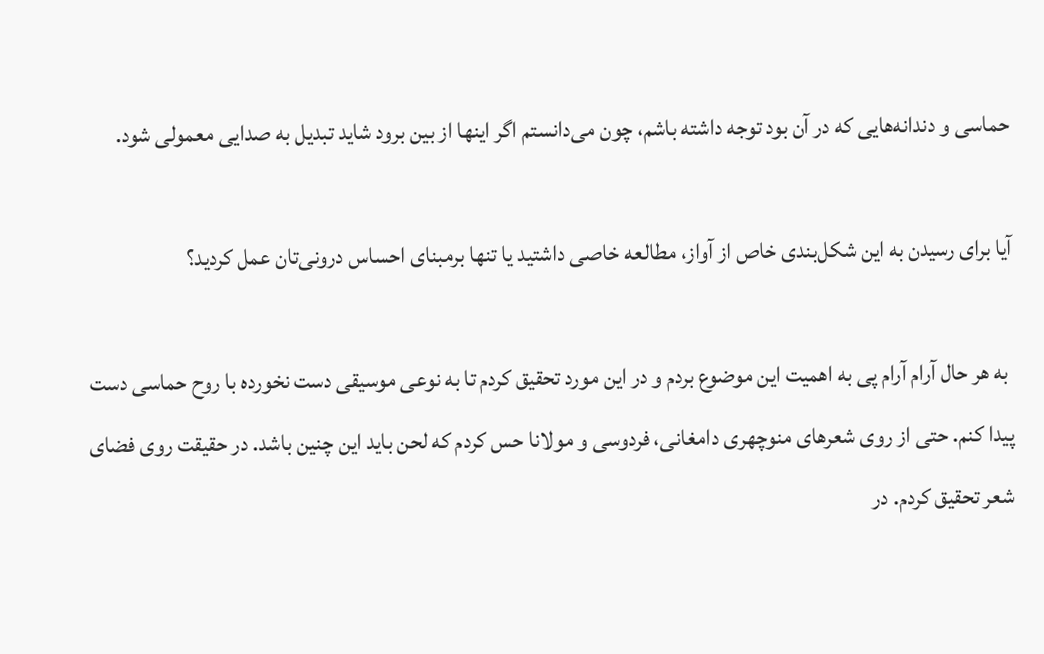حماسی و دندانه‌هایی که در آن بود توجه داشته باشم، چون می‌دانستم اگر اینها از بین برود شاید تبدیل به صدایی معمولی شود.

آیا برای رسیدن به این شکل‌بندی خاص از آواز، مطالعه خاصی داشتید یا تنها برمبنای احساس درونی‌تان عمل کردید؟

 به هر حال آرام آرام پی به اهمیت این موضوع بردم و در این مورد تحقیق کردم تا به نوعی موسیقی دست نخورده با روح حماسی دست پیدا کنم. حتی از روی شعرهای منوچهری دامغانی، فردوسی و مولا‌نا حس کردم که لحن باید این چنین باشد. در حقیقت روی فضای شعر تحقیق کردم. در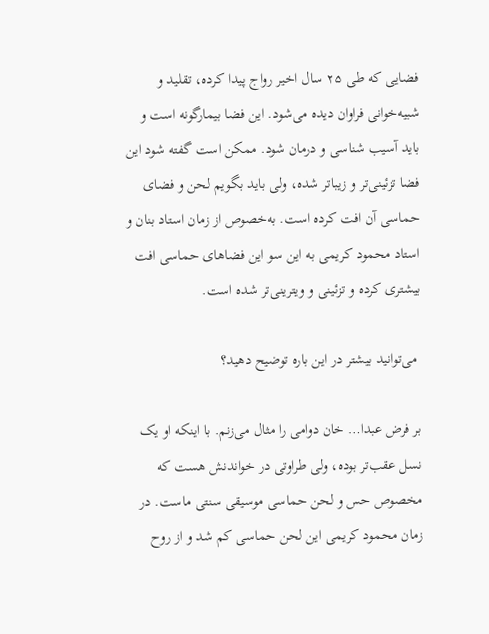فضایی که طی ۲۵ سال اخیر رواج پیدا کرده، تقلید و شبیه‌خوانی فراوان دیده می‌شود. این فضا بیمارگونه است و باید آسیب شناسی و درمان شود. ممکن است گفته شود این فضا تزئینی‌تر و زیباتر شده، ولی باید بگویم لحن و فضای حماسی آن افت کرده است. به‌خصوص از زمان استاد بنان و استاد محمود کریمی به این سو این فضاهای حماسی افت بیشتری کرده و تزئینی و ویترینی‌تر شده است.

 می‌توانید بیشتر در این باره توضیح دهید؟

بر فرض عبدا… خان دوامی را مثال می‌زنم. با اینکه او یک نسل عقب‌تر بوده، ولی طراوتی در خواندنش هست که مخصوص حس و لحن حماسی موسیقی سنتی ماست. در زمان محمود کریمی این لحن حماسی کم شد و از روح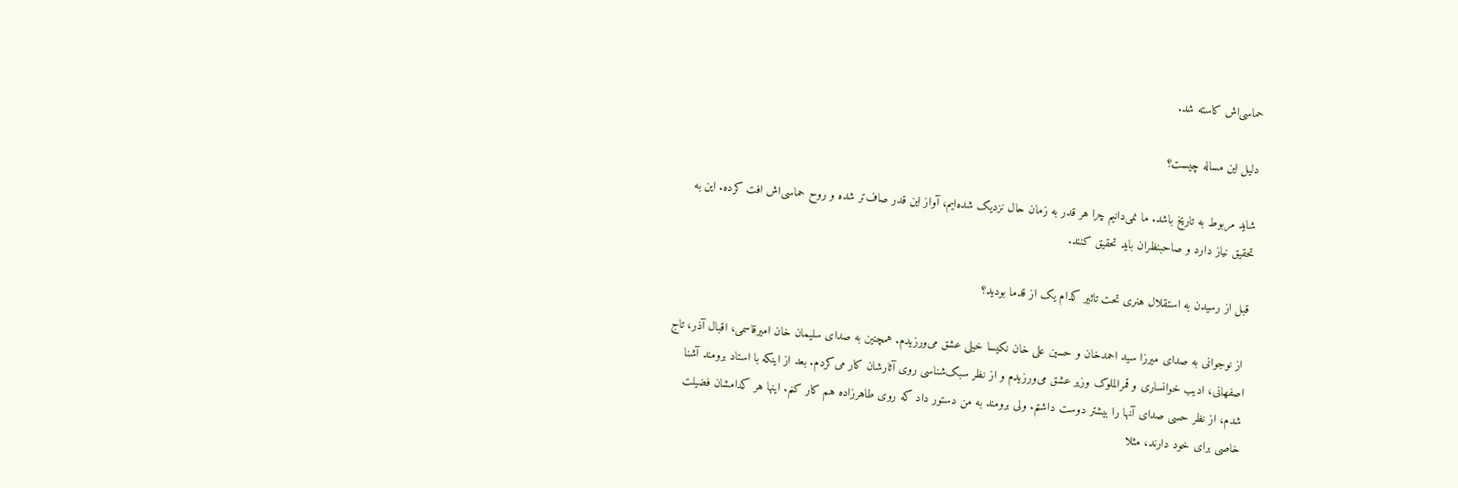حماسی‌اش کاسته شد.

دلیل این مساله چیست؟ ‌

شاید مربوط به تاریخ باشد. ما نمی‌دانیم چرا هر قدر به زمان حال نزدیک شده‌ایم، آواز این قدر صاف‌تر شده و روح حماسی‌اش افت کرده. این به تحقیق نیاز دارد و صاحبنظران باید تحقیق کنند.

قبل از رسیدن به استقلا‌ل هنری تحت تاثیر کدام یک از قدما بودید؟

 از نوجوانی به صدای میرزا سید احمدخان و حسین علی خان نکیسا خیلی عشق می‌ورزیدم. همچنین به صدای سلیمان خان امیرقاسمی، اقبال آذر، تاج اصفهانی، ادیب خوانساری و قمرالملوک وزیر عشق می‌ورزیدم و از نظر سبک‌شناسی روی آثارشان کار می‌کردم. بعد از اینکه با استاد برومند آشنا شدم، از نظر حسی صدای آنها را بیشتر دوست داشتم. ولی برومند به من دستور داد که روی طاهرزاده هم کار کنم. اینها هر کدامشان فضیلت خاصی برای خود دارند، مثلا‌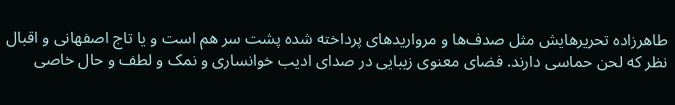طاهرزاده تحریرهایش مثل صدف‌ها و مرواریدهای پرداخته شده پشت سر هم است و یا تاج اصفهانی و اقبال نظر که لحن حماسی دارند. فضای معنوی زیبایی در صدای ادیب خوانساری و نمک و لطف و حال خاصی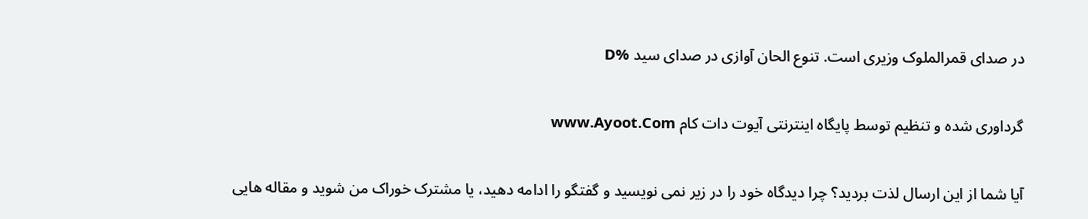در صدای قمرالملوک وزیری است. تنوع الحان آوازی در صدای سید %D

گرداوری شده و تنظیم توسط پایگاه اینترنتی آیوت دات کام www.Ayoot.Com

آیا شما از این ارسال لذت بردید؟ چرا دیدگاه خود را در زیر نمی نویسید و گفتگو را ادامه دهید، یا مشترک خوراک من شوید و مقاله هایی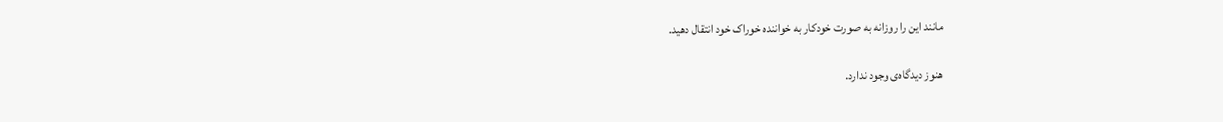مانند این را روزانه به صورت خودکار به خواننده خوراک خود انتقال دهید.

هنوز دیدگاه‌ی وجود ندارد.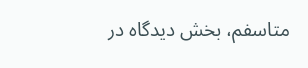متاسفم، بخش دیدگاه در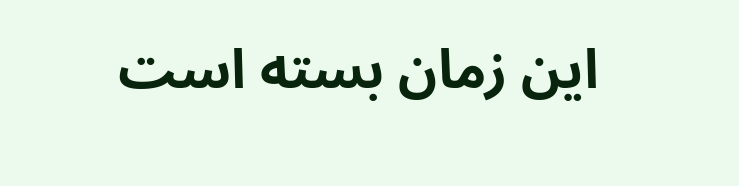این زمان بسته است